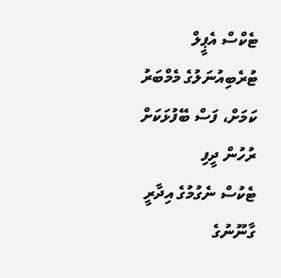ޓެކްސް އެޕީލް ޓުރެބިއުނަލުގެ މެމްބަރު ކަމަށް، ފަސް ބޭފުޅަކަށް ރުހުން ދީފި
ޓެކުސް ނެގުމުގެ އިދާރީ ގާނޫނުގެ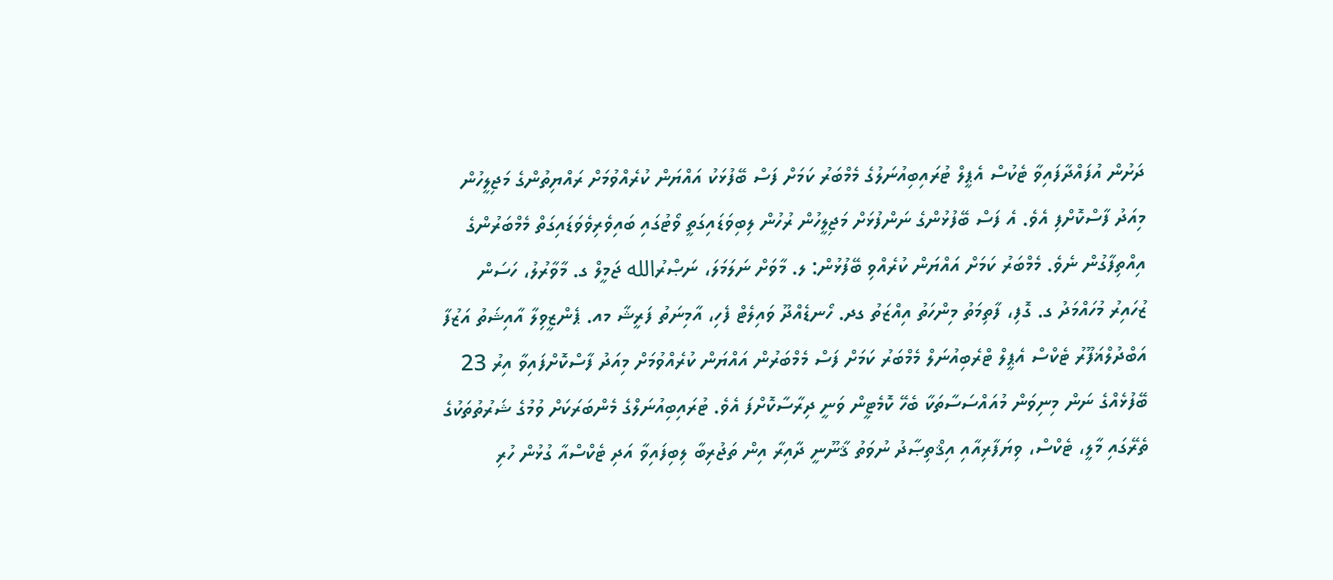ދަށުން އުފައްދާފައިވާ ޓެކުސް އެޕީލް ޓުރައިބިއުނަލުގެ މެމްބަރު ކަމަށް ފަސް ބޭފުޅަކު އައްޔަން ކުރެއްވުމަށް ރައްޔިތުންގެ މަޖިލީހުން މިއަދު ފާސްކޮށްފި އެވެ. އެ ފަސް ބޭފުޅުންގެ ނަންފުޅަށް މަޖިލީހުން ރުހުން ލިބިވަޑައިގަތީ ވޯޓުގައި ބައިވެރިވެވަޑައިގަތް މެމްބަރުންގެ އިއްތިފާގުން ނެވެ. މެމްބަރު ކަމަށް އައްޔަން ކުރެއްވި ބޭފުޅުން: ލ. މާވަށް ނަލަމަލަ، ނަޞްރުالله ޖަމީލް ގ. މާވާރުލު، ހަސަން ޒުހައިރު މުހައްމަދު ގ. ގޮފި، ފާތިމަތު މިންހަތު އިއްޒަތު ގދ. ހޯނޑެއްދޫ ވައިލެޓް ފެހި، އާމިނަތު ފަރީޝާ މއ. ޕެންޒީވިލާ އާއިޝަތު އަޒުފާ އަބްދުލްޣަފޫރު ޓެކްސް އެޕީލް ޓްރެބިއުނަލް މެމްބަރު ކަމަށް ފަސް މެމްބަރުން އައްޔަން ކުރެއްވުމަށް މިއަދު ފާސްކޮށްފައިވާ އިރު 23 ބޭފުޅެއްގެ ނަން މިނިވަން މުއައްސަސާތަކާ ބެހޭ ކޮމެޓީން ވަނީ ދިރާސާކޮށްފަ އެވެ. ޓުރައިބިއުނަލްގެ މެންބަރަކަށް ވުމުގެ ޝަރުތުތަކުގެ ތެރޭގައި މާލީ، ޓެކްސް، ވިޔަފާރިއާއި އިޤްތިޞާދު ނުވަތު ޤާނޫނީ ދާއިރާ އިން ތަޖުރިބާ ލިބިފައިވާ އަދި ޓެކްސްއާ ގުޅުން ހުރި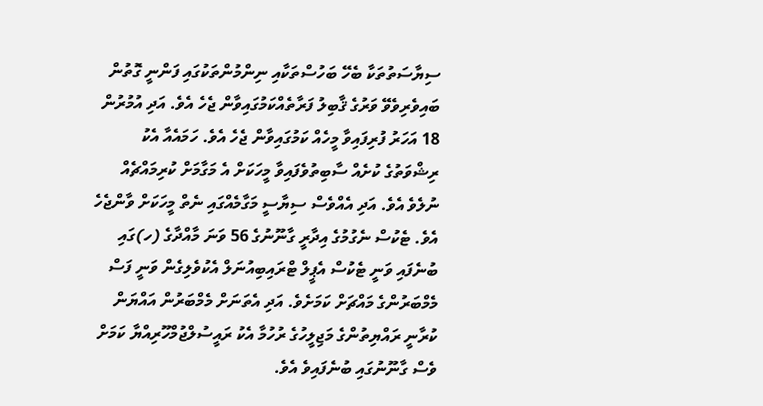ސިޔާސަތުތަކާ ބެހޭ ބަހުސްތަކާއި ނިންމުންތަކުގައި ފަންނީ ގޮތުން ބައިވެރިވެވޭ ވަރުގެ ޤާބިލު ފަރާތެއްކަމުގައިވާން ޖެހެ އެވެ. އަދި އުމުރުން 18 އަހަރު ފުރިފައިވާ މީހެއް ކަމުގައިވާން ޖެހެ އެވެ. ހަމައެއާ އެކު ރިޝްވަތުގެ ކުށެއް ސާބިތުވެފައިވާ މީހަކަށް އެ މަގާމަށް ކުރިމައްޗެއް ނުލެވެ އެވެ. އަދި އެއްވެސް ސިޔާސީ މަގާމެއްގައި ނެތް މީހަކަށް ވާންޖެހެ އެވެ. ޓެކުސް ނެގުމުގެ އިދާރީ ގާނޫނުގެ 56 ވަނަ މާއްދާގެ (ހ)ގައި ބުނެފައި ވަނީ ޓެކުސް އެޕީލް ޓްރައިބިއުނަލް އެކުވެލިގެން ވަނީ ފަސް މެމްބަރުންގެ މައްޗަށް ކަމަށެވެ. އަދި އެތަނަށް މެމްބަރުން އައްޔަން ކުރާނީ ރައްޔިތުންގެ މަޖިލީހުގެ ރުހުމާ އެކު ރައީސުލްޖުމްހޫރިއްޔާ ކަމަށް ވެސް ގާނޫނުގައި ބުނެފައިވެ އެވެ.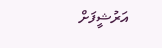އަރުޝީފަށް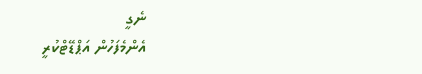ނެގީ
އެންމެފަހުން އަޕްޑޭޓްކުރީ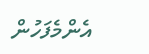އެންމެފަހުން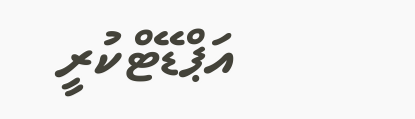އަޕްޑޭޓްކުރީ